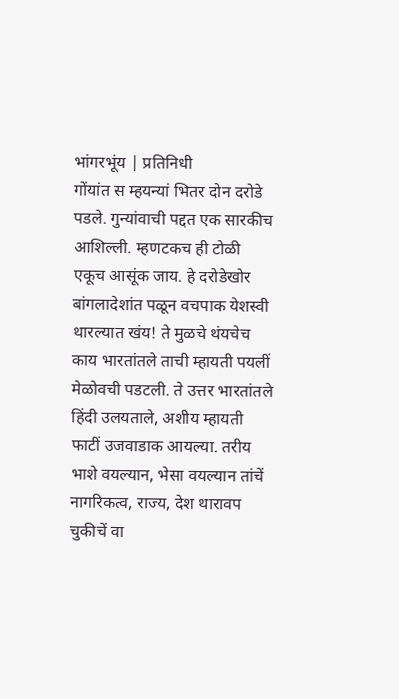भांगरभूंय | प्रतिनिधी
गोंयांत स म्हयन्यां भितर दोन दरोडे पडले. गुन्यांवाची पद्दत एक सारकीच आशिल्ली. म्हणटकच ही टोळी एकूच आसूंक जाय. हे दरोडेखोर बांगलादेशांत पळून वचपाक येशस्वी थारल्यात खंय! ते मुळचे थंयचेच काय भारतांतले ताची म्हायती पयलीं मेळोवची पडटली. ते उत्तर भारतांतले हिंदी उलयताले, अशीय म्हायती फाटीं उजवाडाक आयल्या. तरीय भाशे वयल्यान, भेसा वयल्यान तांचें नागरिकत्व, राज्य, देश थारावप चुकीचें वा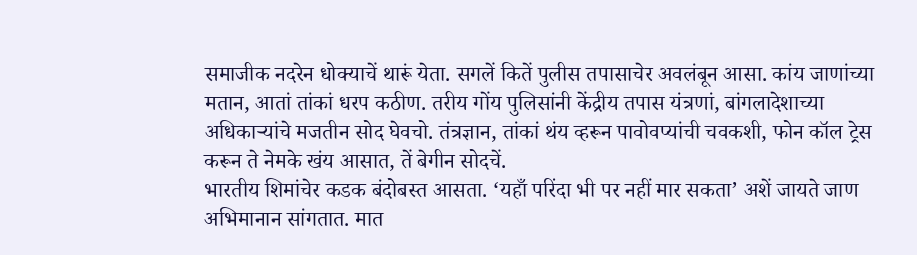समाजीक नदरेन धोक्याचें थारूं येता. सगलें कितें पुलीस तपासाचेर अवलंबून आसा. कांय जाणांच्या मतान, आतां तांकां धरप कठीण. तरीय गोंय पुलिसांनी केंद्रीय तपास यंत्रणां, बांगलादेशाच्या अधिकाऱ्यांचे मजतीन सोद घेवचो. तंत्रज्ञान, तांकां थंय व्हरून पावोवप्यांची चवकशी, फोन कॉल ट्रेस करून ते नेमके खंय आसात, तें बेगीन सोदचें.
भारतीय शिमांचेर कडक बंदोबस्त आसता. ‘यहाँ परिंदा भी पर नहीं मार सकता’ अशें जायते जाण अभिमानान सांगतात. मात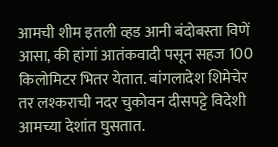आमची शीम इतली व्हड आनी बंदोबस्ता विणें आसा, की हांगां आतंकवादी पसून सहज 100 किलोमिटर भितर येतात. बांगलादेश शिमेचेर तर लश्कराची नदर चुकोवन दीसपट्टे विदेशी आमच्या देशांत घुसतात.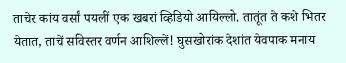ताचेर कांय वर्सां पयलीं एक खबरां व्हिडियो आयिल्लो. तातूंत ते कशे भितर येतात, ताचें सविस्तर वर्णन आशिल्लें! घुसखोरांक देशांत येवपाक मनाय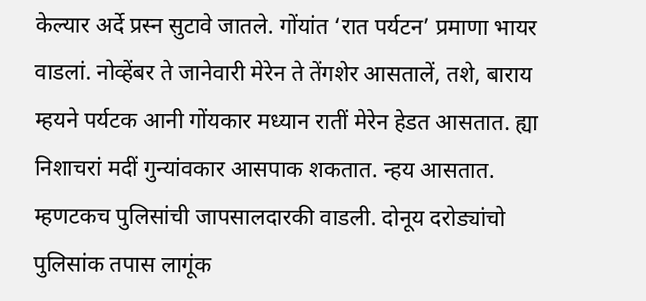केल्यार अर्दे प्रस्न सुटावे जातले. गोंयांत ‘रात पर्यटन’ प्रमाणा भायर वाडलां. नोव्हेंबर ते जानेवारी मेरेन ते तेंगशेर आसतालें, तशे, बाराय म्हयने पर्यटक आनी गोंयकार मध्यान रातीं मेरेन हेडत आसतात. ह्या निशाचरां मदीं गुन्यांवकार आसपाक शकतात. न्हय आसतात. म्हणटकच पुलिसांची जापसालदारकी वाडली. दोनूय दरोड्यांचो पुलिसांक तपास लागूंक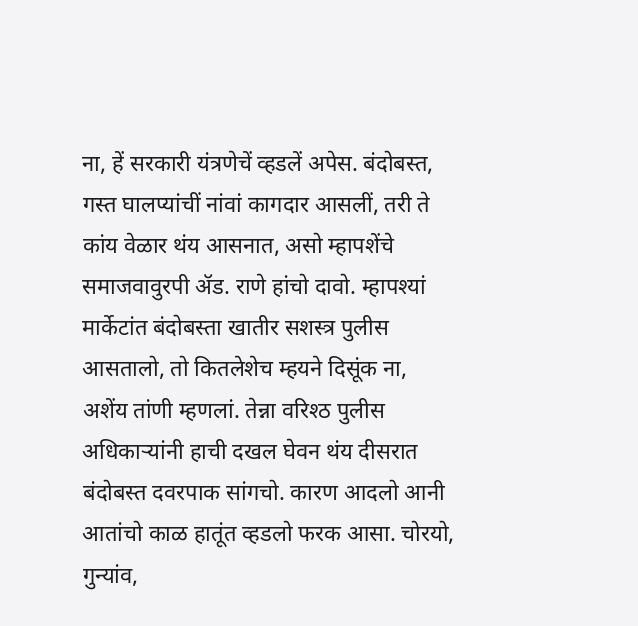ना, हें सरकारी यंत्रणेचें व्हडलें अपेस. बंदोबस्त, गस्त घालप्यांचीं नांवां कागदार आसलीं, तरी ते कांय वेळार थंय आसनात, असो म्हापशेंचे समाजवावुरपी ॲड. राणे हांचो दावो. म्हापश्यां मार्केटांत बंदोबस्ता खातीर सशस्त्र पुलीस आसतालो, तो कितलेशेच म्हयने दिसूंक ना, अशेंय तांणी म्हणलां. तेन्ना वरिश्ठ पुलीस अधिकाऱ्यांनी हाची दखल घेवन थंय दीसरात बंदोबस्त दवरपाक सांगचो. कारण आदलो आनी आतांचो काळ हातूंत व्हडलो फरक आसा. चोरयो, गुन्यांव,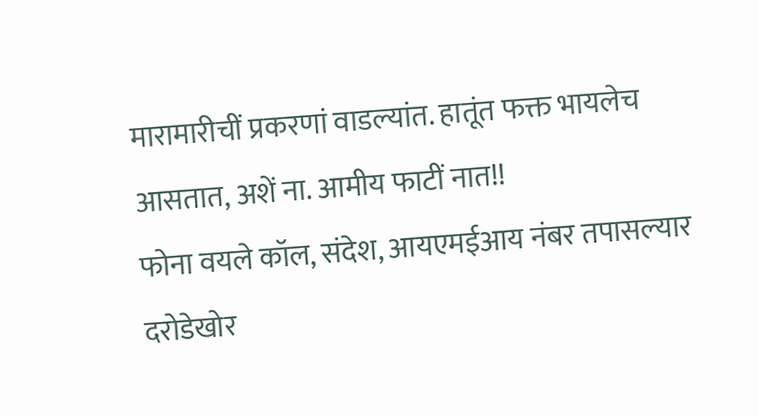मारामारीचीं प्रकरणां वाडल्यांत. हातूंत फक्त भायलेच आसतात, अशें ना. आमीय फाटीं नात!!
फोना वयले कॉल, संदेश, आयएमईआय नंबर तपासल्यार दरोडेखोर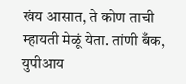खंय आसात, ते कोण ताची म्हायती मेळूं येता. तांणी बँक, युपीआय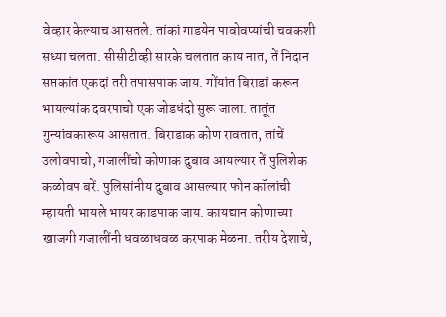वेव्हार केल्याच आसतले. तांकां गाडयेन पावोवप्यांची चवकशी सध्या चलता. सीसीटीव्ही सारके चलतात काय नात, तें निदान सप्तकांत एकदां तरी तपासपाक जाय. गोंयांत बिराडां करून भायल्यांक दवरपाचो एक जोडधंदो सुरू जाला. तातूंत गुन्यांवकारूय आसतात. बिराडाक कोण रावतात, तांचें उलोवपाचो, गजालींचो कोणाक दुबाव आयल्यार तें पुलिशेक कळोवप बरें. पुलिसांनीय दुबाव आसल्यार फोन कॉलांची म्हायती भायले भायर काडपाक जाय. कायद्यान कोणाच्या खाजगी गजालींनी धवळाधवळ करपाक मेळना. तरीय देशाचे,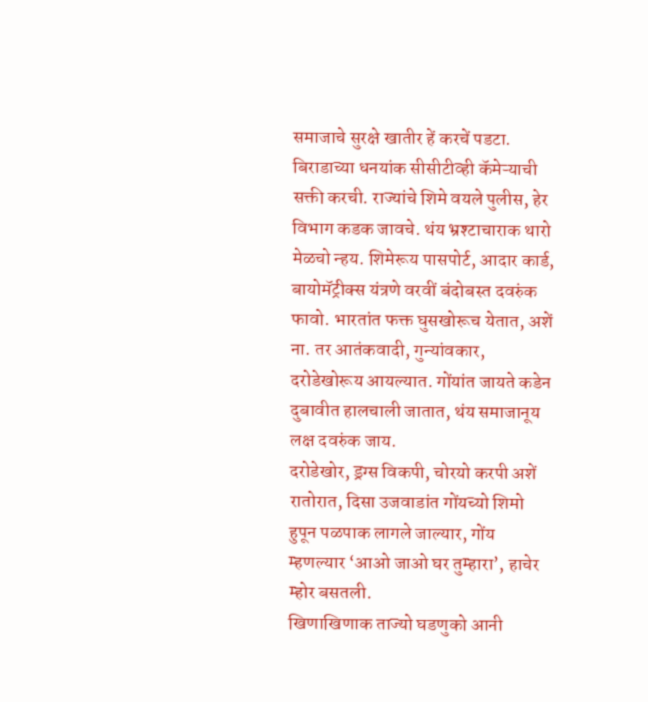समाजाचे सुरक्षे खातीर हें करचें पडटा. बिराडाच्या धनयांक सीसीटीव्ही कॅमेऱ्याची सक्ती करची. राज्यांचे शिमे वयले पुलीस, हेर विभाग कडक जावचे. थंय भ्रश्टाचाराक थारो मेळचो न्हय. शिमेरूय पासपोर्ट, आदार कार्ड, बायोमॅट्रीक्स यंत्रणे वरवीं बंदोबस्त दवरुंक फावो. भारतांत फक्त घुसखोरूच येतात, अशें ना. तर आतंकवादी, गुन्यांवकार, दरोडेखोरूय आयल्यात. गोंयांत जायते कडेन दुबावीत हालचाली जातात, थंय समाजानूय लक्ष दवरुंक जाय.
दरोडेखोर, ड्रग्स विकपी, चोरयो करपी अशें रातोरात, दिसा उजवाडांत गोंयच्यो शिमो हुपून पळपाक लागले जाल्यार, गोंय म्हणल्यार ‘आओ जाओ घर तुम्हारा’, हाचेर म्होर बसतली.
खिणाखिणाक ताज्यो घडणुको आनी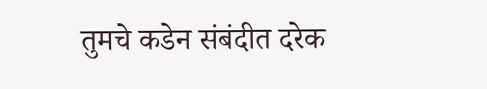तुमचे कडेन संबंदीत दरेक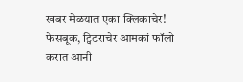खबर मेळयात एका क्लिकाचेर! फेसबूक, ट्विटराचेर आमकां फॉलो करात आनी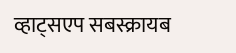व्हाट्सएप सबस्क्रायब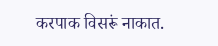करपाक विसरूं नाकात.